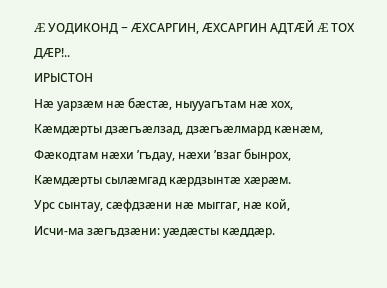Æ УОДИКОНД − ÆХСАРГИН, ÆХСАРГИН АДТÆЙ Æ ТОХ ДÆР!..
ИРЫСТОН
Нæ уарзæм нæ бæстæ, ныууагътам нæ хох,
Кæмдæрты дзæгъæлзад, дзæгъæлмард кæнæм,
Фæкодтам нæхи ’гъдау, нæхи ’взаг бынрох,
Кæмдæрты сылæмгад кæрдзынтæ хæрæм.
Урс сынтау, сæфдзæни нæ мыггаг, нæ кой,
Исчи-ма зæгъдзæни: уæдæсты кæддæр.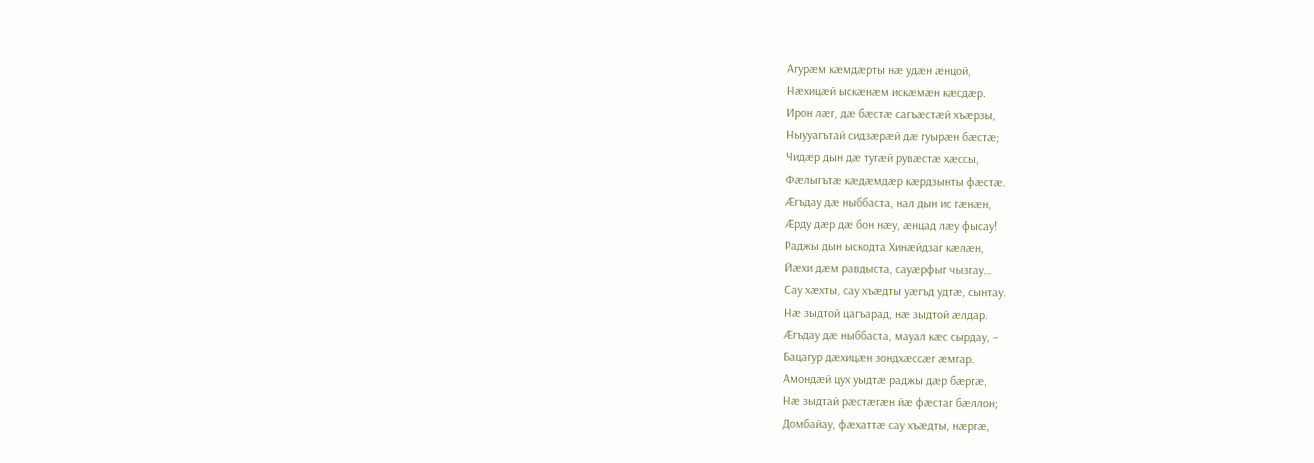Агурæм кæмдæрты нæ удæн æнцой,
Нæхицæй ыскæнæм искæмæн кæсдæр.
Ирон лæг, дæ бæстæ сагъæстæй хъæрзы,
Ныууагътай сидзæрæй дæ гуырæн бæстæ;
Чидæр дын дæ тугæй рувæстæ хæссы,
Фæлыгътæ кæдæмдæр кæрдзынты фæстæ.
Æгъдау дæ ныббаста, нал дын ис гæнæн,
Æрду дæр дæ бон нæу, æнцад лæу фысау!
Раджы дын ыскодта Хинæйдзаг кæлæн,
Йæхи дæм равдыста, сауæрфыг чызгау…
Сау хæхты, сау хъæдты уæгъд удтæ, сынтау.
Нæ зыдтой цагъарад, нæ зыдтой æлдар.
Æгъдау дæ ныббаста, мауал кæс сырдау, –
Бацагур дæхицæн зондхæссæг æмгар.
Амондæй цух уыдтæ раджы дæр бæргæ,
Нæ зыдтай рæстæгæн йæ фæстаг бæллон;
Домбайау, фæхаттæ сау хъæдты, нæргæ,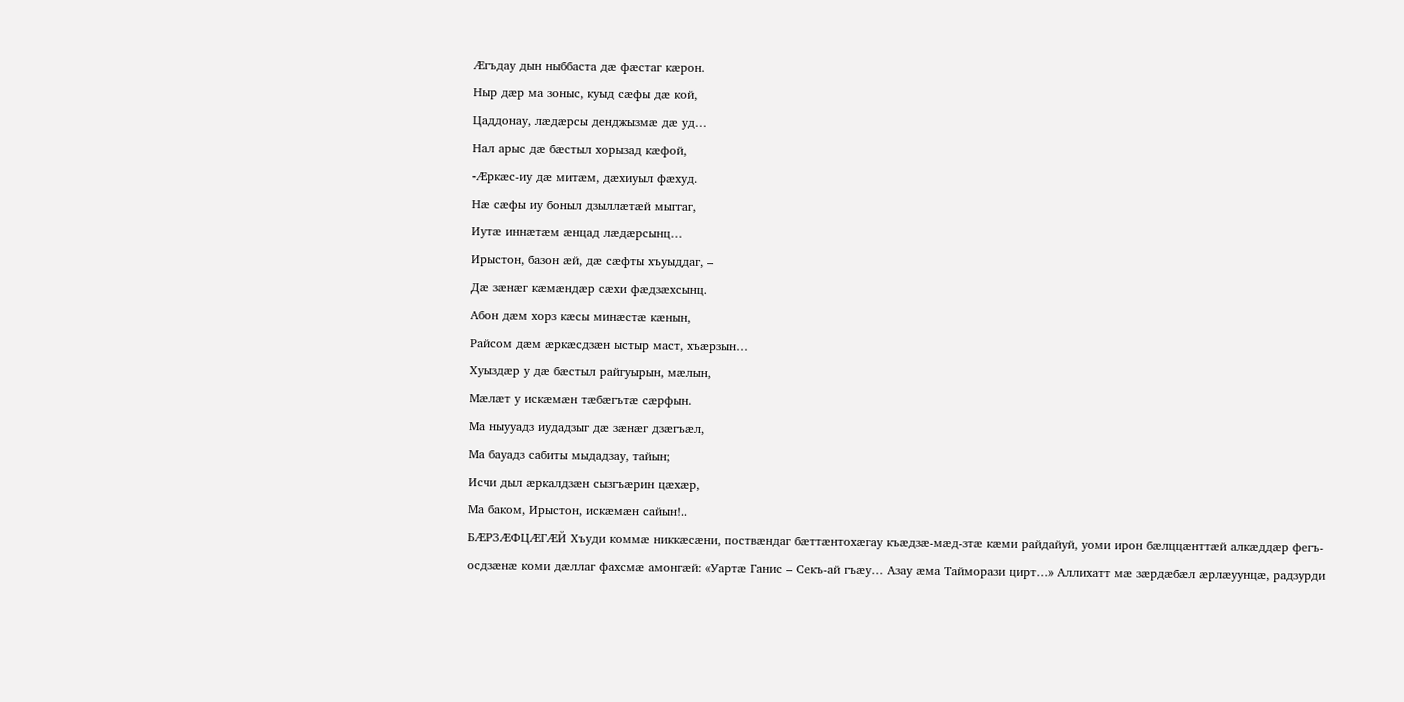Æгъдау дын ныббаста дæ фæстаг кæрон.
Ныр дæр ма зоныс, куыд сæфы дæ кой,
Цаддонау, лæдæрсы денджызмæ дæ уд…
Нал арыс дæ бæстыл хорызад кæфой,
-Æркæс-иу дæ митæм, дæхиуыл фæхуд.
Нæ сæфы иу боныл дзыллæтæй мыггаг,
Иутæ иннæтæм æнцад лæдæрсынц…
Ирыстон, базон æй, дæ сæфты хъуыддаг, –
Дæ зæнæг кæмæндæр сæхи фæдзæхсынц.
Абон дæм хорз кæсы минæстæ кæнын,
Райсом дæм æркæсдзæн ыстыр маст, хъæрзын…
Хуыздæр у дæ бæстыл райгуырын, мæлын,
Мæлæт у искæмæн тæбæгътæ сæрфын.
Ма ныууадз иудадзыг дæ зæнæг дзæгъæл,
Ма бауадз сабиты мыдадзау, тайын;
Исчи дыл æркалдзæн сызгъæрин цæхæр,
Ма баком, Ирыстон, искæмæн сайын!..
БÆРЗÆФЦÆГÆЙ Хъуди коммæ никкæсæни, поствæндаг бæттæнтохæгау къæдзæ-мæд-зтæ кæми райдайуй, уоми ирон бæлццæнттæй алкæддæр фегъ-осдзæнæ коми дæллаг фахсмæ амонгæй: «Уартæ Ганис – Секъ-ай гъæу… Азау æма Тайморази цирт…» Аллихатт мæ зæрдæбæл æрлæуунцæ, радзурди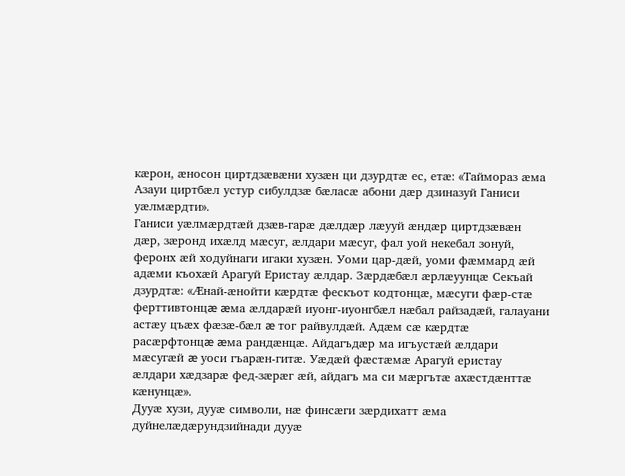кæрон, æносон циртдзæвæни хузæн ци дзурдтæ ес, етæ: «Таймораз æма Азауи циртбæл устур сибулдзæ бæласæ абони дæр дзиназуй Ганиси уæлмæрдти».
Ганиси уæлмæрдтæй дзæв-гарæ дæлдæр лæууй æндæр циртдзæвæн дæр, зæронд ихæлд мæсуг, æлдари мæсуг, фал уой некебал зонуй, феронх æй ходуйнаги игаки хузæн. Уоми цар-дæй, уоми фæммард æй адæми къохæй Арагуй Еристау æлдар. Зæрдæбæл æрлæуунцæ Секъай дзурдтæ: «Æнай-æнойти кæрдтæ фескъот кодтонцæ, мæсуги фæр-стæ ферттивтонцæ æма æлдарæй иуонг-иуонгбæл нæбал райзадæй, галауани астæу цъæх фæзæ-бæл æ тог райвулдæй. Адæм сæ кæрдтæ расæрфтонцæ æма рандæнцæ. Айдагъдæр ма игъустæй æлдари мæсугæй æ уоси гъарæн-гитæ. Уæдæй фæстæмæ Арагуй еристау æлдари хæдзарæ фед-зæрæг æй, айдагъ ма си мæргътæ ахæстдæнттæ кæнунцæ».
Дууæ хузи, дууæ символи, нæ финсæги зæрдихатт æма дуйнелæдæрундзийнади дууæ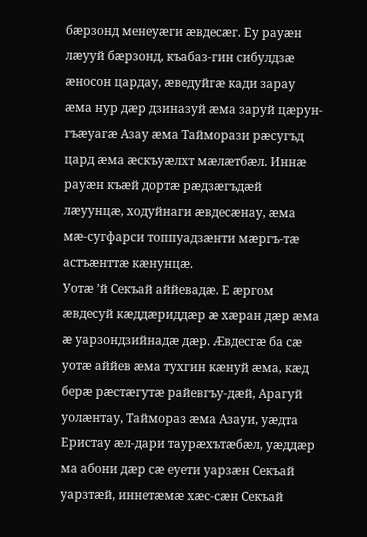бæрзонд менеуæги æвдесæг. Еу рауæн лæууй бæрзонд, къабаз-гин сибулдзæ æносон цардау, æведуйгæ кади зарау æма нур дæр дзиназуй æма заруй цæрун-гъæуагæ Азау æма Тайморази рæсугъд цард æма æскъуæлхт мæлæтбæл. Иннæ рауæн къæй дортæ рæдзæгъдæй лæуунцæ, ходуйнаги æвдесæнау, æма мæ-сугфарси топпуадзæнти мæргъ-тæ астъæнттæ кæнунцæ.
Уотæ ’й Секъай аййевадæ. Е æргом æвдесуй кæддæриддæр æ хæран дæр æма æ уарзондзийнадæ дæр. Æвдесгæ ба сæ уотæ аййев æма тухгин кæнуй æма, кæд берæ рæстæгутæ райевгъу-дæй, Арагуй уолæнтау, Таймораз æма Азауи, уæдта Еристау æл-дари таурæхътæбæл, уæддæр ма абони дæр сæ еуети уарзæн Секъай уарзтæй, иннетæмæ хæс-сæн Секъай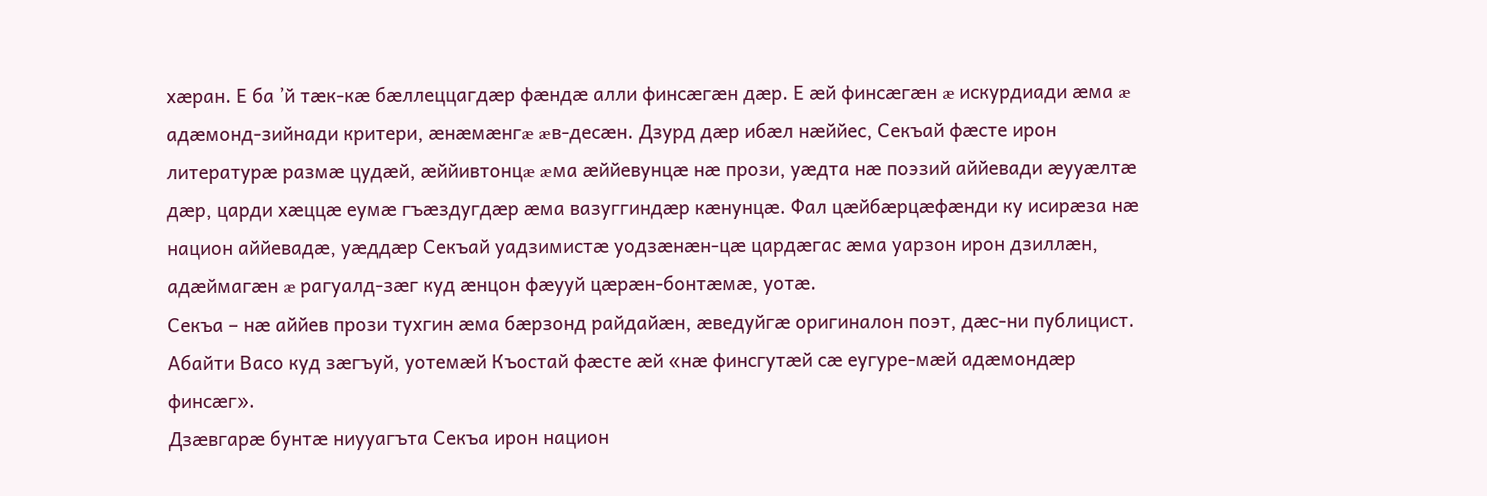хæран. Е ба ’й тæк-кæ бæллеццагдæр фæндæ алли финсæгæн дæр. Е æй финсæгæн æ искурдиади æма æ адæмонд-зийнади критери, æнæмæнгæ æв-десæн. Дзурд дæр ибæл нæййес, Секъай фæсте ирон литературæ размæ цудæй, æййивтонцæ æма æййевунцæ нæ прози, уæдта нæ поэзий аййевади æууæлтæ дæр, царди хæццæ еумæ гъæздугдæр æма вазуггиндæр кæнунцæ. Фал цæйбæрцæфæнди ку исирæза нæ национ аййевадæ, уæддæр Секъай уадзимистæ уодзæнæн-цæ цардæгас æма уарзон ирон дзиллæн, адæймагæн æ рагуалд-зæг куд æнцон фæууй цæрæн-бонтæмæ, уотæ.
Секъа – нæ аййев прози тухгин æма бæрзонд райдайæн, æведуйгæ оригиналон поэт, дæс-ни публицист. Абайти Васо куд зæгъуй, уотемæй Къостай фæсте æй «нæ финсгутæй сæ еугуре-мæй адæмондæр финсæг».
Дзæвгарæ бунтæ ниууагъта Секъа ирон национ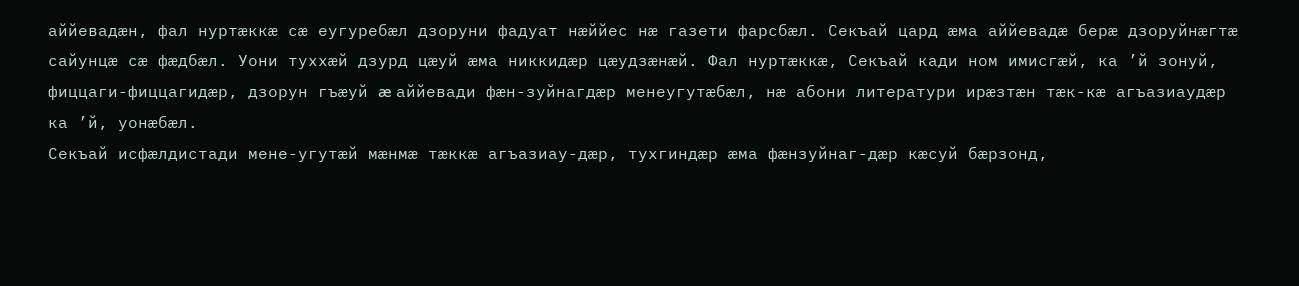аййевадæн, фал нуртæккæ сæ еугуребæл дзоруни фадуат нæййес нæ газети фарсбæл. Секъай цард æма аййевадæ берæ дзоруйнæгтæ сайунцæ сæ фæдбæл. Уони туххæй дзурд цæуй æма никкидæр цæудзæнæй. Фал нуртæккæ, Секъай кади ном имисгæй, ка ’й зонуй, фиццаги-фиццагидæр, дзорун гъæуй æ аййевади фæн-зуйнагдæр менеугутæбæл, нæ абони литератури ирæзтæн тæк-кæ агъазиаудæр ка ’й, уонæбæл.
Секъай исфæлдистади мене-угутæй мæнмæ тæккæ агъазиау-дæр, тухгиндæр æма фæнзуйнаг-дæр кæсуй бæрзонд,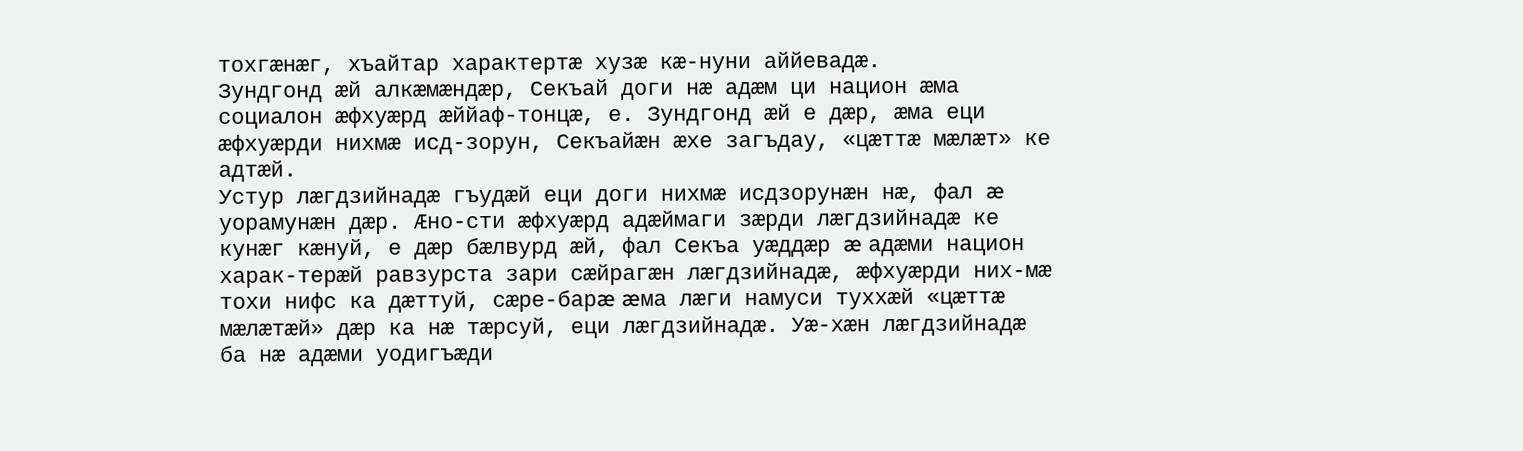тохгæнæг, хъайтар характертæ хузæ кæ-нуни аййевадæ.
Зундгонд æй алкæмæндæр, Секъай доги нæ адæм ци национ æма социалон æфхуæрд æййаф-тонцæ, е. Зундгонд æй е дæр, æма еци æфхуæрди нихмæ исд-зорун, Секъайæн æхе загъдау, «цæттæ мæлæт» ке адтæй.
Устур лæгдзийнадæ гъудæй еци доги нихмæ исдзорунæн нæ, фал æ уорамунæн дæр. Æно-сти æфхуæрд адæймаги зæрди лæгдзийнадæ ке кунæг кæнуй, е дæр бæлвурд æй, фал Секъа уæддæр æ адæми национ харак-терæй равзурста зари сæйрагæн лæгдзийнадæ, æфхуæрди них-мæ тохи нифс ка дæттуй, сæре-барæ æма лæги намуси туххæй «цæттæ мæлæтæй» дæр ка нæ тæрсуй, еци лæгдзийнадæ. Уæ-хæн лæгдзийнадæ ба нæ адæми уодигъæди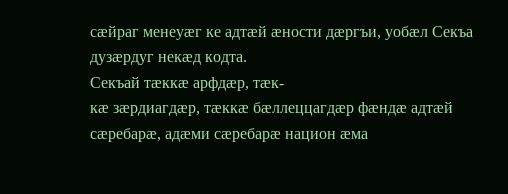сæйраг менеуæг ке адтæй æности дæргъи, уобæл Секъа дузæрдуг некæд кодта.
Секъай тæккæ арфдæр, тæк-
кæ зæрдиагдæр, тæккæ бæллеццагдæр фæндæ адтæй сæребарæ, адæми сæребарæ национ æма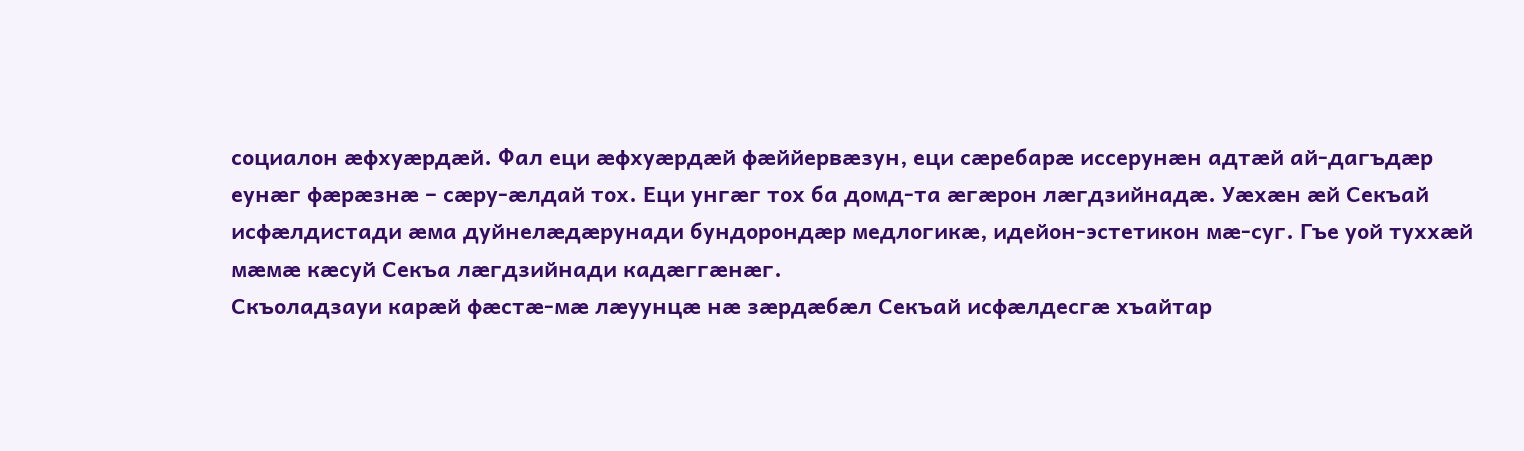социалон æфхуæрдæй. Фал еци æфхуæрдæй фæййервæзун, еци сæребарæ иссерунæн адтæй ай-дагъдæр еунæг фæрæзнæ – сæру-æлдай тох. Еци унгæг тох ба домд-та æгæрон лæгдзийнадæ. Уæхæн æй Секъай исфæлдистади æма дуйнелæдæрунади бундорондæр медлогикæ, идейон-эстетикон мæ-суг. Гъе уой туххæй мæмæ кæсуй Секъа лæгдзийнади кадæггæнæг.
Скъоладзауи карæй фæстæ-мæ лæуунцæ нæ зæрдæбæл Секъай исфæлдесгæ хъайтар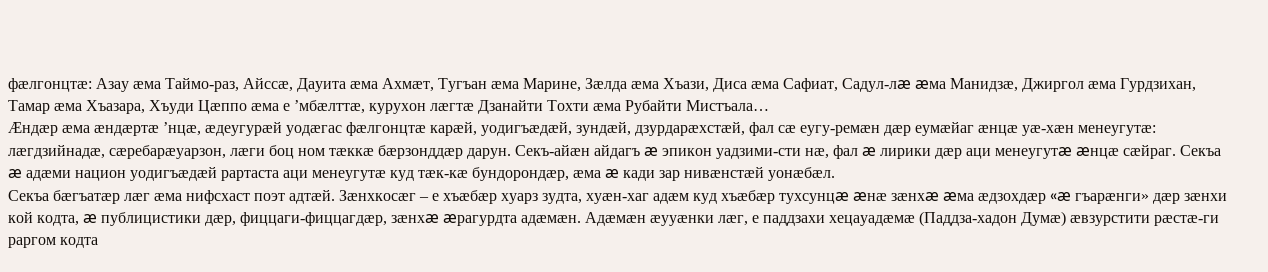фæлгонцтæ: Азау æма Таймо-раз, Айссæ, Дауита æма Ахмæт, Тугъан æма Марине, Зæлда æма Хъази, Диса æма Сафиат, Садул-лæ æма Манидзæ, Джиргол æма Гурдзихан, Тамар æма Хъазара, Хъуди Цæппо æма е ’мбæлттæ, курухон лæгтæ Дзанайти Тохти æма Рубайти Мистъала…
Æндæр æма æндæртæ ’нцæ, æдеугурæй уодæгас фæлгонцтæ карæй, уодигъæдæй, зундæй, дзурдарæхстæй, фал сæ еугу-ремæн дæр еумæйаг æнцæ уæ-хæн менеугутæ: лæгдзийнадæ, сæребарæуарзон, лæги боц ном тæккæ бæрзонддæр дарун. Секъ-айæн айдагъ æ эпикон уадзими-сти нæ, фал æ лирики дæр аци менеугутæ æнцæ сæйраг. Секъа æ адæми национ уодигъæдæй рартаста аци менеугутæ куд тæк-кæ бундорондæр, æма æ кади зар нивæнстæй уонæбæл.
Секъа бæгъатæр лæг æма нифсхаст поэт адтæй. Зæнхкосæг – е хъæбæр хуарз зудта, хуæн-хаг адæм куд хъæбæр тухсунцæ æнæ зæнхæ æма æдзохдæр «æ гъарæнги» дæр зæнхи кой кодта, æ публицистики дæр, фиццаги-фиццагдæр, зæнхæ æрагурдта адæмæн. Адæмæн æууæнки лæг, е паддзахи хецауадæмæ (Паддза-хадон Думæ) æвзурстити рæстæ-ги раргом кодта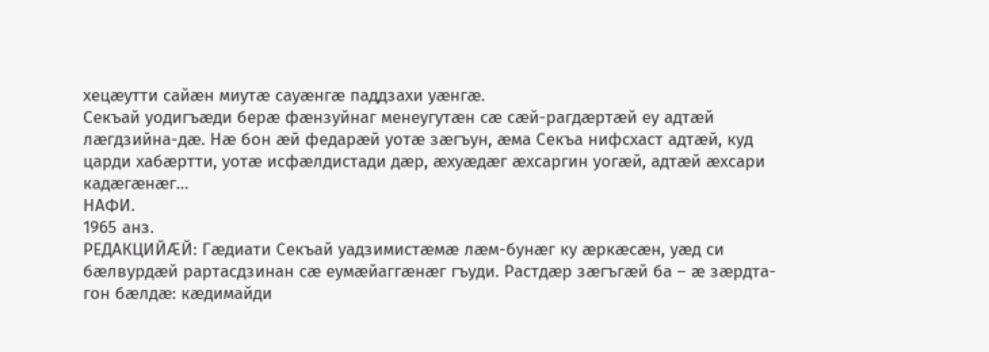хецæутти сайæн миутæ сауæнгæ паддзахи уæнгæ.
Секъай уодигъæди берæ фæнзуйнаг менеугутæн сæ сæй-рагдæртæй еу адтæй лæгдзийна-дæ. Нæ бон æй федарæй уотæ зæгъун, æма Секъа нифсхаст адтæй, куд царди хабæртти, уотæ исфæлдистади дæр, æхуæдæг æхсаргин уогæй, адтæй æхсари кадæгæнæг…
НАФИ.
1965 анз.
РЕДАКЦИЙÆЙ: Гæдиати Секъай уадзимистæмæ лæм-бунæг ку æркæсæн, уæд си бæлвурдæй рартасдзинан сæ еумæйаггæнæг гъуди. Растдæр зæгъгæй ба – æ зæрдта-гон бæлдæ: кæдимайди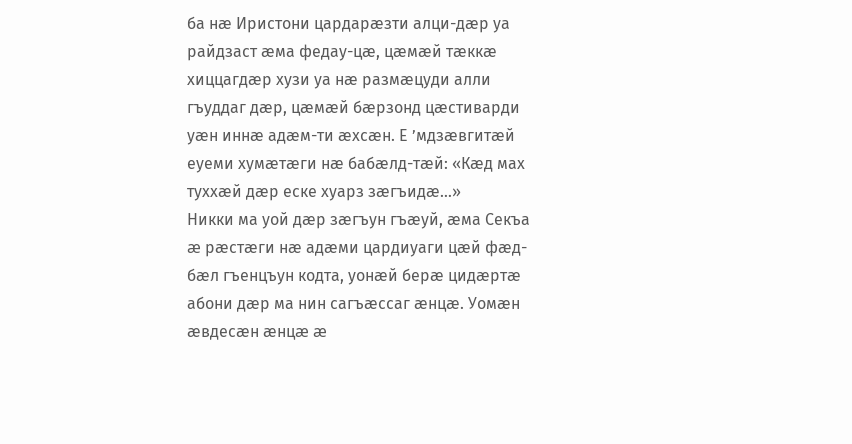ба нæ Иристони цардарæзти алци-дæр уа райдзаст æма федау-цæ, цæмæй тæккæ хиццагдæр хузи уа нæ размæцуди алли гъуддаг дæр, цæмæй бæрзонд цæстиварди уæн иннæ адæм-ти æхсæн. Е ’мдзæвгитæй еуеми хумæтæги нæ бабæлд-тæй: «Кæд мах туххæй дæр еске хуарз зæгъидæ…»
Никки ма уой дæр зæгъун гъæуй, æма Секъа æ рæстæги нæ адæми цардиуаги цæй фæд-бæл гъенцъун кодта, уонæй берæ цидæртæ абони дæр ма нин сагъæссаг æнцæ. Уомæн æвдесæн æнцæ æ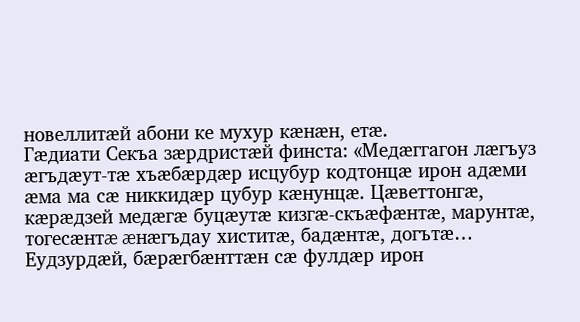новеллитæй абони ке мухур кæнæн, етæ.
Гæдиати Секъа зæрдристæй финста: «Медæггагон лæгъуз æгъдæут-тæ хъæбæрдæр исцубур кодтонцæ ирон адæми æма ма сæ никкидæр цубур кæнунцæ. Цæветтонгæ, кæрæдзей медæгæ буцæутæ кизгæ-скъæфæнтæ, марунтæ, тогесæнтæ æнæгъдау хиститæ, бадæнтæ, догътæ… Еудзурдæй, бæрæгбæнттæн сæ фулдæр ирон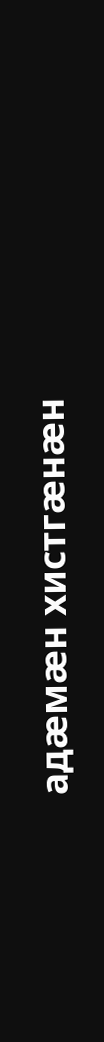адæмæн хистгæнæн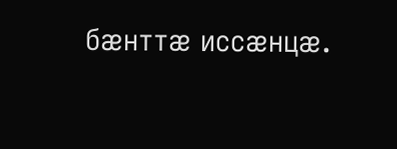бæнттæ иссæнцæ.